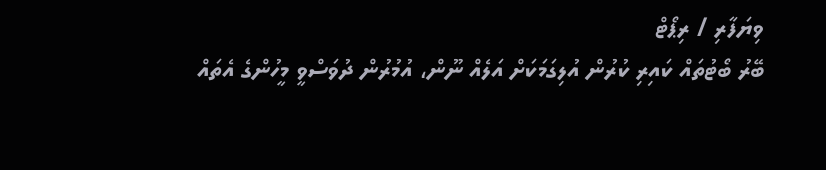ވިޔަފާރި / ރިޕޯޓް
ބޭރު ބޯޓުތައް ކައިރި ކުރުން އުލިގަމަކަށް އަލެއް ނޫން، އުމުރުން ދުވަސްވީ މީހުންގެ އެތައް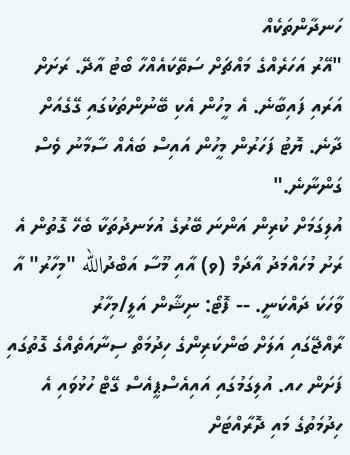ހަނދާންތަކެއް
"އޭރު އަހަރެއްގެ މައްޗަށް ސަތޭކައެއްހާ ބޯޓު އާދޭ. ރަށަށް އަރައި ފައިބާނެ. އެ މީހުން އެކި ބޭނުންތަކުގައި ގޭގެއަށް ދާނެ. ޔޮޓު ފަހަރުން މީހުން އައިސް ބައެއް ސާމާނު ވެސް ގަންނާނެ."
އުލިގަމަށް ކުރިން އަންނަ ބޭރުގެ އުޅަނދުތަކާ ބެހޭ ގޮތުން އެ ރަށު މުހައްމަދު އާދަމް (ވ) އާއި މޫސާ އަބްދުالله "މިހާރު" އާ ވާހަކަ ދައްކަނީ. -- ފޮޓޯ: ނިޝާން އަލީ/މިހާރު
ރާއްޖޭގައި އަލަށް ބަންކަރިންގެ ހިދުމަތް ސިނާއަތެއްގެ ގޮތުގައި ފަށަން ހއ. އުލިގަމުގައި އައިއެސްޕީއެސް ގޭޓް ހުޅުވައި އެ ހިދުމަތުގެ މައި ދޮރާއްޓަށް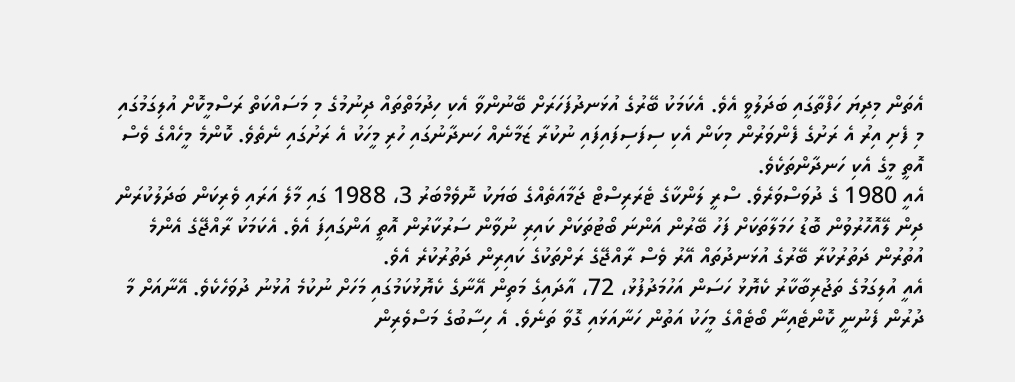އެތަން މިދިޔަ ހަފްތާގައި ބަދަލުވީ އެވެ. އެކަމަކު ބޭރުގެ އުޅަނދުފަހަރަށް ބޭނުންވާ އެކި ހިދުމަތްތައް ދިނުމުގެ މި މަސައްކަތް ރަސްމީކޮށް އުލިގަމުގައި މި ފެށި އިރު އެ ރަށުގެ ފެންވަރުން މިކަން އެކި ސިފަސިފައިފައި ނުކުރާ ޒަމާނެއް ހަނދާނުގައި ހުރި މީހަކު އެ ރަށުގައި ނެތެވެ. ކޮންމެ މީހެއްގެ ވެސް އޮތީ މީގެ އެކި ހަނދާންތަކެވެ.
އެއީ 1980 ގެ ދުވަސްވަރެވެ. ސްރީ ލަންކާގެ ޓެރަރިސްޓް ޖަމާއަތެއްގެ ބަޔަކު ނޮވެމްބަރު 3، 1988 ގައި މާލެ އަރައި ވެރިކަން ބަދަލުކުރަން ދިން ލޭއޮހޮރުވުން ބޮޑު ހަމަލާތަކަށް ފަހު ބޭރުން އަންނަ ބޯޓުތަކަށް ކައިރި ނުވާން ސަރުކާރުން އޮތީ އަންގައިފަ އެވެ. އެކަމަކު ރާއްޖޭގެ އެންމެ އުތުރުން ދަތުރުކުރާ ބޭރުގެ އުޅަނދުތައް އޭރު ވެސް ރާއްޖޭގެ ރަށްތަކުގެ ކައިރިން ދަތުރުކުރެ އެވެ.
އެއީ އުލިގަމުގެ ތަޖުރިބާކާރު ކެޔޮޅު ހަސަން އަހުމަދުފުޅު، 72، އާދައިގެ މަތިން އޭނާގެ ކެޔޮޅުކަމުގައި މަހަށް ނުކުމެ އުޅުނު ދުވަހެކެވެ. އޭނާއަށް މާ ދުރުން ފެނުނީ ކޮންޓެއިނާ ބޯޓެއްގެ މީހަކު އަތުން ހަނާއަޅައި ގޮވާ ތަނެވެ. އެ ހިސާބުގެ މަސްވެރިން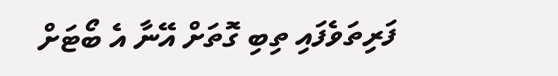ފަރިތަވެފައި ތިބި ގޮތަށް އޭނާ އެ ބޯޓަށް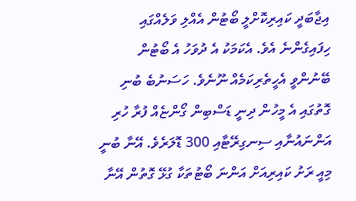އިޖާބަދީ ކައިރިކޮށްލީ ބޯޓުން އެއްލި ވަލެއްގައި ހިފައިގެންނެ އެވެ. އެކަމަކު އެ ދުވަހު އެ ބޯޓުން ބޭނުންވީ އެހީތެރިކަމެއް ނޫނެވެ. ހަސަނުބެ ބުނި ގޮތުގައި އެ މީހުން ދިނީ ޑަސްބިން ގޯންޏެއް ފުރާ ހުރި އަންނައުނާއި ސިނގިރޭޓާއި 300 ޑޮލަރެވެ. އޭނާ ބުނީ މިއީ ރަށު ކައިރިއަށް އަންނަ ބޯޓުތަކާ ގުޅޭ ގޮތުން އޭނާ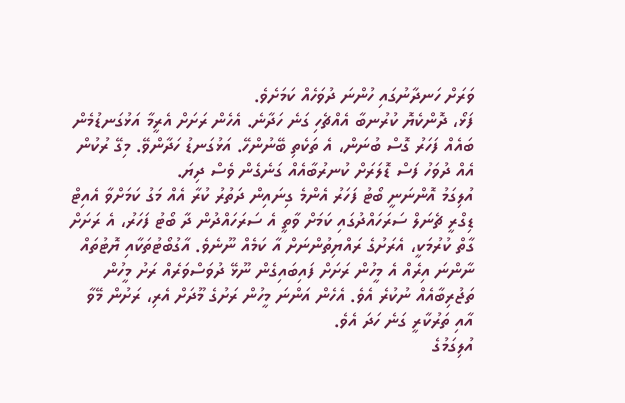ވަރަށް ހަނދާނުގައި ހުންނަ ދުވަހެއް ކަމަށެވެ.
ފަޅޯ، ދޮންކެޔޮ ކުރުނބާ އެއްޗެހި ގަނެ ހަދާނެ. އެހެން ރަށަށް އެރީމާ އަޅުގަނޑުމެން ބައެއް ފަހަރު ގޮސް ބުނަން، އެ ތަކެތި ބޭނުންހޭ. އަޅުގަނޑު ހަދާންވޭ. މިގޭ ރުކުން އެއް ދުވަހު ފަސް ޑޮލަރަށް ކުނރުބާއެއް ގަނެގެން ވެސް ދިޔަ.
އުލިގަމު އޮންނަނީ ބޯޓު ފަހަރު އެންމެ ގިނައިން ދަތުރު ކުރާ އެއް މަގު ކަމަށްވާ އެއިޓް ޑިގްރީ ޗެނަލް ސަރަހައްދުގައި ކަމަށް ވާތީ އެ ސަރަހައްދުން ދާ ބޯޓު ފަހަރު، އެ ރަށަށް ގާތް ކުރުމަކީ، އެރަށުގެ ރައްޔިތުންނަށް އާ ކަމެއް ނޫނެވެ. އާގުބޯޓުތަކާއި ޔޮޓުތައް ނާންނަ އިރެއް އެ މީހުން ރަށަށް ފައިބައިގެން ނޫޅޭ ދުވަސްވަރެއް ރަށު މީހުން ތަޖުރިބާއެއް ނުކުރެ އެވެ. އެހެން އަންނަ މީހުން ރަށުގެ މޫދަށް އެރި، ރަށުން މޭވާ އާއި ތަރުކާރީ ގަނެ ހަދަ އެވެ.
އުލިގަމުގެ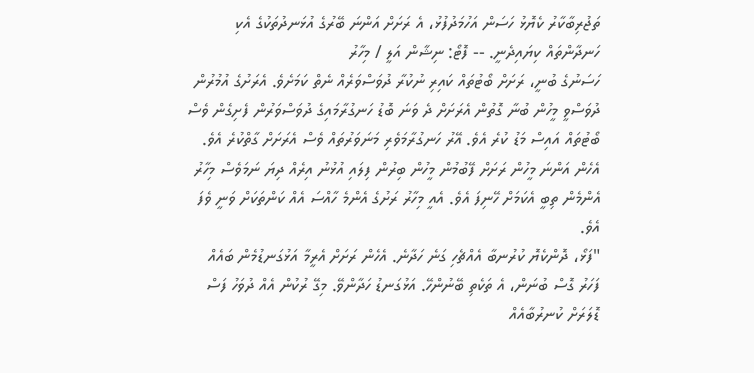ތަޖުރިބާކާރު ކެޔޮޅު ހަސަން އަހުމަދުފުޅު، އެ ރަށަށް އަންނަ ބޭރުގެ އުޅަނދުތަކުގެ އެކި ހަނދާންތައް ކިޔައިދެނީ. -- ފޮޓޯ: ނިޝާން އަލީ / މިހާރު
ހަސަނުގެ ބުނީ، ރަށަށް ބޯޓުތައް ކައިރި ނުކުރާ ދުވަސްވަރެއް ނެތް ކަމަށެވެ. އެރަށުގެ އުމުރުން ދުވަސްވީ މީހުން ބުނާ ގޮތުން އެރަށަށް ދެ ވަނަ ބޮޑު ހަނގުރާމައިގެ ދުވަސްވަރުން ފެށިގެން ވެސް ބޯޓުތައް އައިސް މަޑު ކުރެ އެވެ. އޭރު ހަނގުރާމަވެރި މަނަވަރުތައް ވެސް އެރަށަށް ގާތްކުރެ އެވެ. އެހެން އަންނަ މީހުން ރަށަށް ފޭބުމުން މީހުން ބިރުން ފިލައި އުޅުނު އިރެއް ދިޔަ ނަމަވެސް މިހާރު އެންމެން ތިބީ އެކަމަށް ހޭނިފަ އެވެ. އެއީ މިހާރު ރަށުގެ އެންމެ ހާއްސަ އެއް ކަންތަކަށް ވަނީ ވެފަ އެވެ.
"ފަޅޯ، ދޮންކެޔޮ ކުރުނބާ އެއްޗެހި ގަނެ ހަދާނެ. އެހެން ރަށަށް އެރީމާ އަޅުގަނޑުމެން ބައެއް ފަހަރު ގޮސް ބުނަން، އެ ތަކެތި ބޭނުންހޭ. އަޅުގަނޑު ހަދާންވޭ. މިގޭ ރުކުން އެއް ދުވަހު ފަސް ޑޮލަރަށް ކުނރުބާއެއް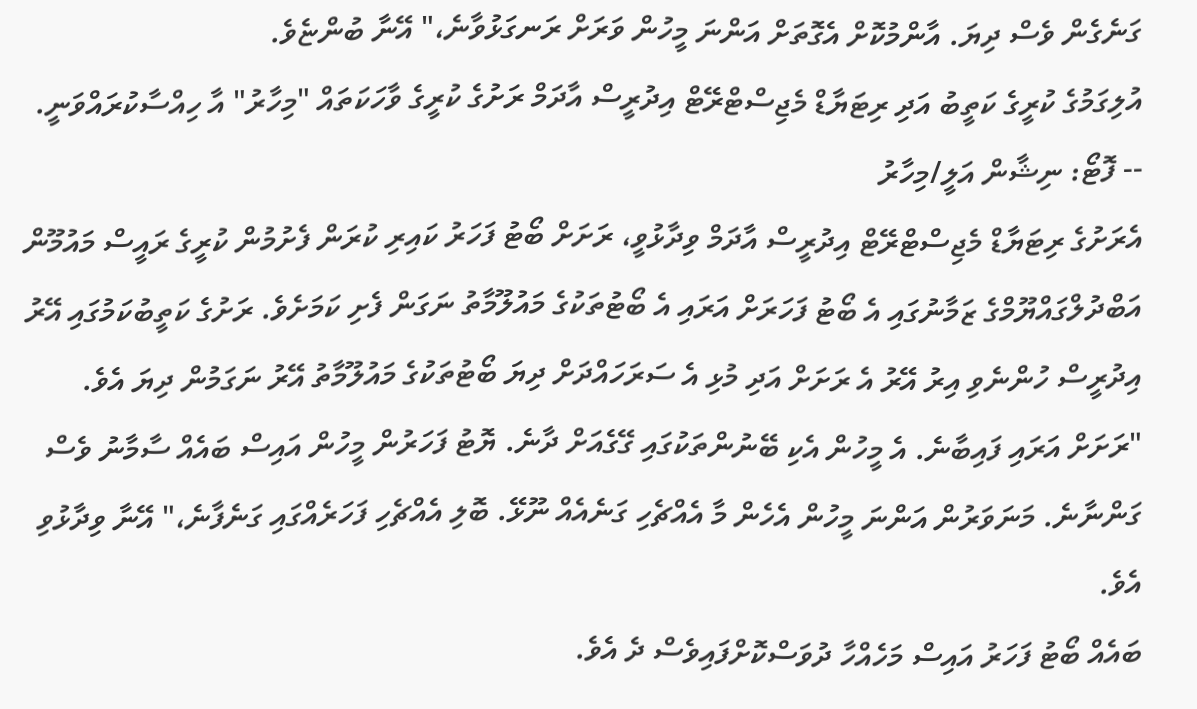ގަނެގެން ވެސް ދިޔަ. އާންމުކޮށް އެގޮތަށް އަންނަ މީހުން ވަރަށް ރަނގަޅުވާނެ،" އޭނާ ބުންޏެވެ.
އުލިގަމުގެ ކުރީގެ ކަތީބު އަދި ރިޓަޔާޑް މެޖިސްޓްރޭޓް އިދުރީސް އާދަމް ރަށުގެ ކުރީގެ ވާހަކަތައް "މިހާރު" އާ ހިއްސާކުރައްވަނީ. -- ފޮޓޯ: ނިޝާން އަލީ/މިހާރު
އެރަށުގެ ރިޓަޔާޑް މެޖިސްޓްރޭޓް އިދުރީސް އާދަމް ވިދާޅުވީ، ރަށަށް ބޯޓު ފަހަރު ކައިރި ކުރަން ފެށުމުން ކުރީގެ ރައީސް މައުމޫން އަބްދުލްގައްޔޫމްގެ ޒަމާނުގައި އެ ބޯޓު ފަހަރަށް އަރައި އެ ބޯޓުތަކުގެ މައުލޫމާތު ނަގަން ފެށި ކަމަށެވެ. ރަށުގެ ކަތީބުކަމުގައި އޭރު އިދުރީސް ހުންނެވި އިރު އޭރު އެ ރަށަށް އަދި މުޅި އެ ސަރަހައްދަށް ދިޔަ ބޯޓުތަކުގެ މައުލޫމާތު އޭރު ނަގަމުން ދިޔަ އެވެ.
"ރަށަށް އަރައި ފައިބާނެ. އެ މީހުން އެކި ބޭނުންތަކުގައި ގޭގެއަށް ދާނެ. ޔޮޓު ފަހަރުން މީހުން އައިސް ބައެއް ސާމާނު ވެސް ގަންނާނެ. މަނަވަރުން އަންނަ މީހުން އެހެން މާ އެއްޗެހި ގަނެއެއް ނޫޅޭ. ބޮލި އެއްޗެހި ފަހަރެއްގައި ގަނެފާނެ،" އޭނާ ވިދާޅުވި އެވެ.
ބައެއް ބޯޓު ފަހަރު އައިސް މަހެއްހާ ދުވަސްކޮށްފައިވެސް ދެ އެވެ.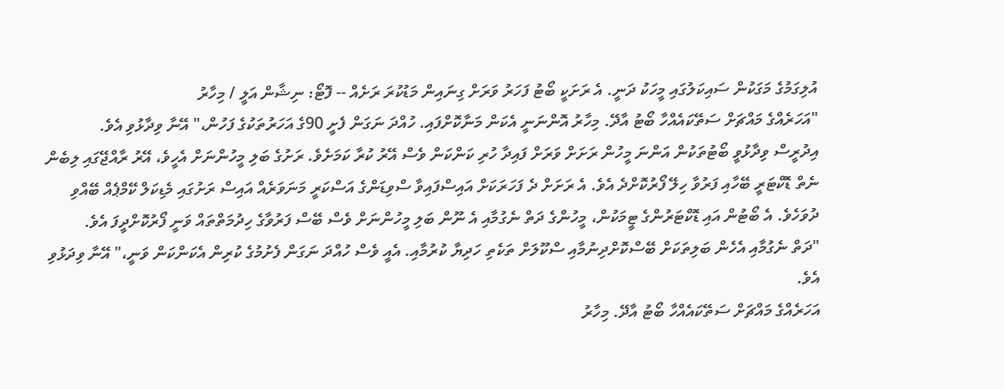އުލިގަމުގެ މަގަކުން ސައިކަލުގައި މީހަކު ދަނީ. އެ ރަށަކީ ބޯޓު ފަހަރު ވަރަށް ގިނައިން މަޑުކުރަ ރަށެއް -- ފޮޓޯ: ނިޝާން އަލީ / މިހާރު
"އަހަރެއްގެ މައްޗަށް ސަތޭކައެއްހާ ބޯޓު އާދޭ. މިހާރު އޮންނަނީ އެކަން މަނާކޮށްފައި. ހުއްދަ ނަގަން ފެށީ 90ގެ އަހަރުތަކުގެ ފަހުން،" އޭނާ ވިދާޅުވި އެވެ.
އިދުރީސް ވިދާޅުވީ ބޯޓުތަކުން އަންނަ މީހުން ރަށަށް ވަރަށް ފައިދާ ހުރި ކަންކަން ވެސް އޭރު ކުރާ ކަމަށެވެ. ރަށުގެ ބަލި މީހުންނަށް އެހީވެ، އޭރު ރާއްޖޭގައި ލިބެން ނެތް ޑޮކްޓަރީ ބޭހާއި ފަރުވާ ހިލޭ ފޯރުކޮށްދެ އެވެ. އެ ރަށަށް ދެ ފަހަރަކަށް އައިސްފައިވާ ސްވިޑަންގެ އަސްކަރީ މަނަވަރެއް އައިސް ރަށުގައި މެޑިކަލް ކޭމްޕެއް ބޭއްވި ދުވަހެވެ. އެ ބޯޓުން އައި ޑޮކްޓަރުންގެ ޓީމަކުން، މީހުންގެ ދަތް ނެގުމާއި އެ ނޫން ބަލި މީހުންނަށް ވެސް ބޭސް ފަރުވާގެ ހިދުމަތްތައް ވަނީ ފޯރުކޮށްދީފަ އެވެ.
"ދަތް ނެގުމާއި އެހެން ބަލިތަކަށް ބޭސްކޮށްދިނުމާއި ސްކޫލަށް ތަކެތި ހަދިޔާ ކުރުމާއި. އެއީ ވެސް ހުއްދަ ނަގަން ފެށުމުގެ ކުރިން އެކަންކަން ވަނީ،" އޭނާ ވިދަޅުވި އެވެ.
އަހަރެއްގެ މައްޗަށް ސަތޭކައެއްހާ ބޯޓު އާދޭ. މިހާރު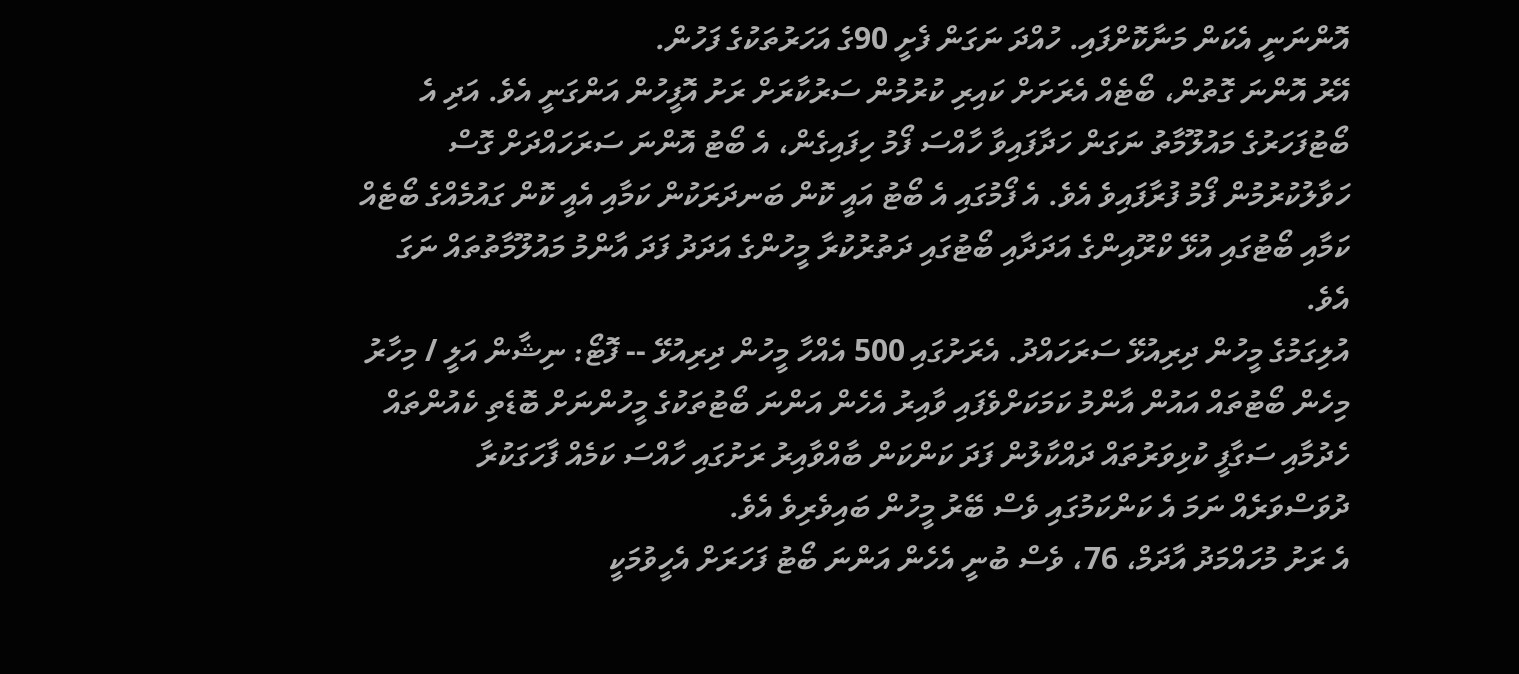އޮންނަނީ އެކަން މަނާކޮށްފައި. ހުއްދަ ނަގަން ފެށީ 90ގެ އަހަރުތަކުގެ ފަހުން.
އޭރު އޮންނަ ގޮތުން، ބޯޓެއް އެރަށަށް ކައިރި ކުރުމުން ސަރުކާރަށް ރަށު އޮފީހުން އަންގަނީ އެވެ. އަދި އެ ބޯޓުފަހަރުގެ މައުލޫމާތު ނަގަން ހަދާފައިވާ ހާއްސަ ފޯމު ހިފައިގެން، އެ ބޯޓު އޮންނަ ސަރަހައްދަށް ގޮސް ހަވާލުކުރުމުން ފޯމު ފުރާފައިވެ އެވެ. އެ ފޯމުގައި އެ ބޯޓު އައީ ކޮން ބަނދަރަކުން ކަމާއި އެއީ ކޮން ގައުމެއްގެ ބޯޓެއް ކަމާއި ބޯޓުގައި އުޅޭ ކްރޫއިންގެ އަދަދާއި ބޯޓުގައި ދަތުރުކުރާ މީހުންގެ އަދަދު ފަދަ އާންމު މައުލޫމާތުތައް ނަގަ އެވެ.
އުލިގަމުގެ މީހުން ދިރިއުޅޭ ސަރަހައްދު. އެރަށުގައި 500 އެއްހާ މީހުން ދިރިއުޅޭ -- ފޮޓޯ: ނިޝާން އަލީ / މިހާރު
މިހެން ބޯޓުތައް އައުން އާންމު ކަމަކަށްވެފައި ވާއިރު އެހެން އަންނަ ބޯޓުތަކުގެ މީހުންނަށް ބޮޑެތި ކެއުންތައް ހެދުމާއި ސަގާފީ ކުޅިވަރުތައް ދައްކާލުން ފަދަ ކަންކަން ބާއްވާއިރު ރަށުގައި ހާއްސަ ކަމެއް ފާހަގަކުރާ ދުވަސްވަރެއް ނަމަ އެ ކަންކަމުގައި ވެސް ބޭރު މީހުން ބައިވެރިވެ އެވެ.
އެ ރަށު މުހައްމަދު އާދަމް، 76، ވެސް ބުނީ އެހެން އަންނަ ބޯޓު ފަހަރަށް އެހީވުމަކީ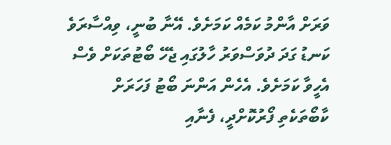ވަރަށް އާންމު ކަމެއް ކަމަށެވެ. އޭނާ ބުނީ، ވިއްސާރަވެ ކަނޑު ގަދަ ދުވަސްވަރު ހާލުގައި ޖެހޭ ބޯޓުތަކަށް ވެސް އެހީވާ ކަމަށެވެ. އެހެން އަންނަ ބޯޓު ފަހަރަށް ކާބޯތަކެތި ފޯރުކޮށްދީ، ފެނާއި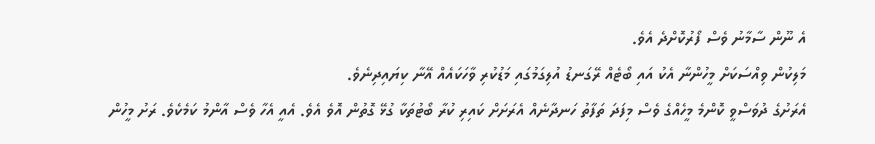އެ ނޫން ސާމާނު ވެސް ފޯރުކޮށްދެ އެވެ.
މަލިކުން ވިއްސަކަށް މީހުންނާ އެކު އައި ބޯޓެއް ރޭގަނޑު އުލިގަމުގައި މަޑުކުރި ވާހަކައެއް އޭނާ ކިޔައިދިނެވެ.
އެރަށުގެ ދުވަސްވީ ކޮންމެ މީހެއްގެ ވެސް މިފަދަ ތަފާތު ހަނދާނެއް އެރަށަށް ކައިރި ކުރާ ބޯޓުތަކާ ގުޅޭ ގޮތުން އޮވެ އެވެ. އެއީ އެހާ ވެސް އާންމު ކަމެކެވެ. ރަށު މީހުން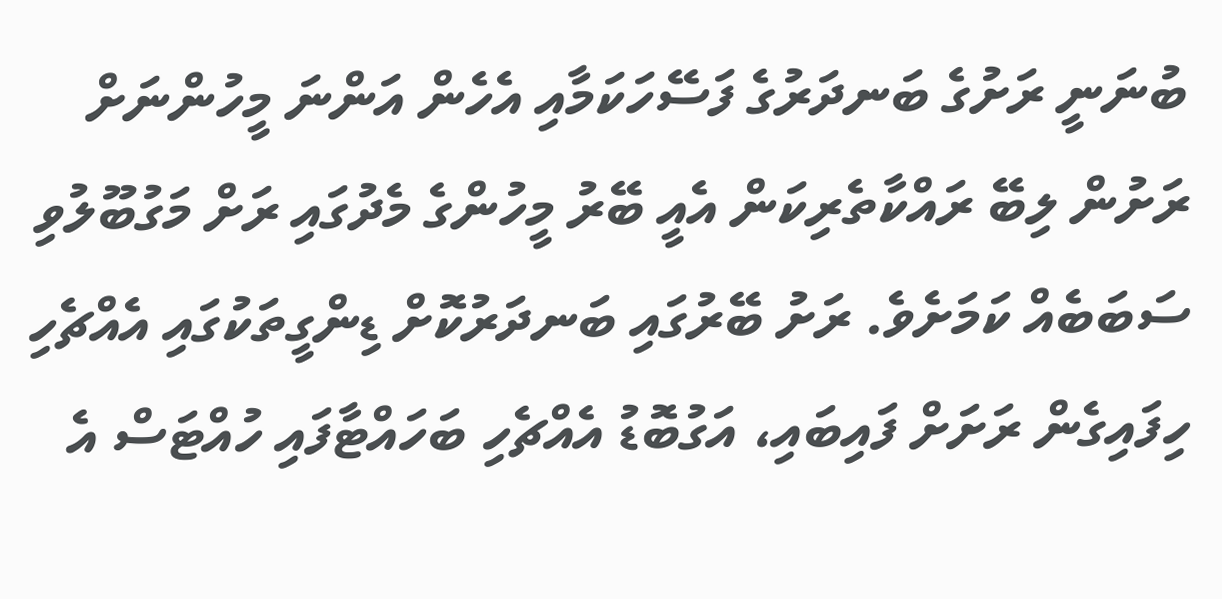ބުނަނީ ރަށުގެ ބަނދަރުގެ ފަސޭހަކަމާއި އެހެން އަންނަ މީހުންނަށް ރަށުން ލިބޭ ރައްކާތެރިކަން އެއީ ބޭރު މީހުންގެ މެދުގައި ރަށް މަގުބޫލުވި ސަބަބެއް ކަމަށެވެ. ރަށު ބޭރުގައި ބަނދަރުކޮށް ޑިންގީތަކުގައި އެއްޗެހި ހިފައިގެން ރަށަށް ފައިބައި، އަގުބޮޑު އެއްޗެހި ބަހައްޓާފައި ހުއްޓަސް އެ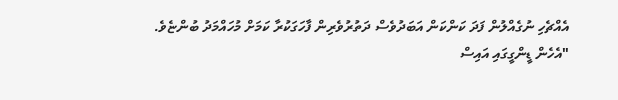އެއްޗެހި ނުގެއްލުން ފަދަ ކަންކަން އަބަދުވެސް ދަތުރުވެރިން ފާހަގަކުރާ ކަމަށް މުހައްމަދު ބުންޏެވެ.
"އެހެން ޑީންގީގައި އައިސް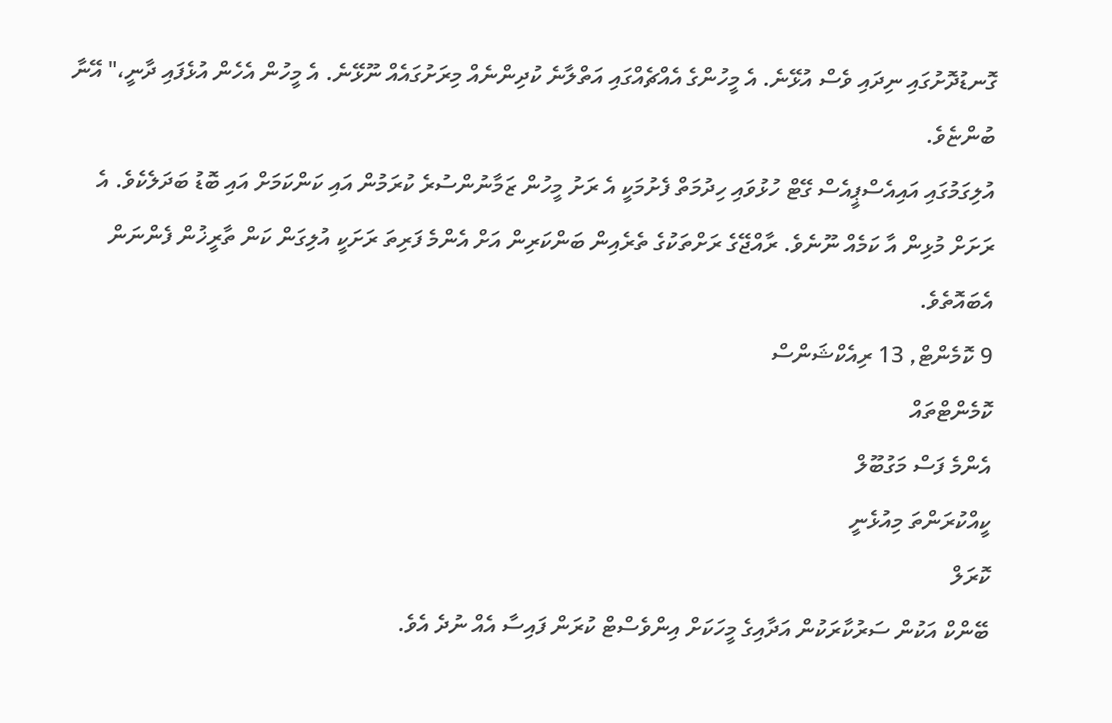ގޮނޑުދޮށުގައި ނިދައި ވެސް އުޅޭނެ. އެ މީހުންގެ އެއްޗެއްގައި އަތްލާނެ ކުދިންނެއް މިރަށުގައެއް ނޫޅޭނެ. އެ މީހުން އެހެން އުޅެފައި ދާނީ،" އޭނާ ބުންޏެވެ.
އުލިގަމުގައި އައިއެސްޕީއެސް ގޭޓް ހުޅުވައި ހިދުމަތް ފެށުމަކީ އެ ރަށު މީހުން ޒަމާނުންސުރެ ކުރަމުން އައި ކަންކަމަށް އައި ބޮޑު ބަދަލެކެވެ. އެ ރަށަށް މުޅިން އާ ކަމެއް ނޫނެވެ. ރާއްޖޭގެ ރަށްތަކުގެ ތެރެއިން ބަންކަރިން އަށް އެންމެ ފަރިތަ ރަށަކީ އުލިގަން ކަން ތާރީޚުން ފެންނަން އެބައޮތެވެ.
9 ކޮމެންޓް, 13 ރިއެކްޝަންސް
ކޮމެންޓްތައް
އެންމެ ފަސް މަގުބޫލް
ކީއްކުރަންތަ މިއުޅެނީ
ކޮރަލް
ބޭންކް އަކުން ސަރުކާރަކުން އަދާއިގެ މީހަކަށް އިންވެސްޓް ކުރަން ފައިސާ އެއް ނުދެ އެވެ.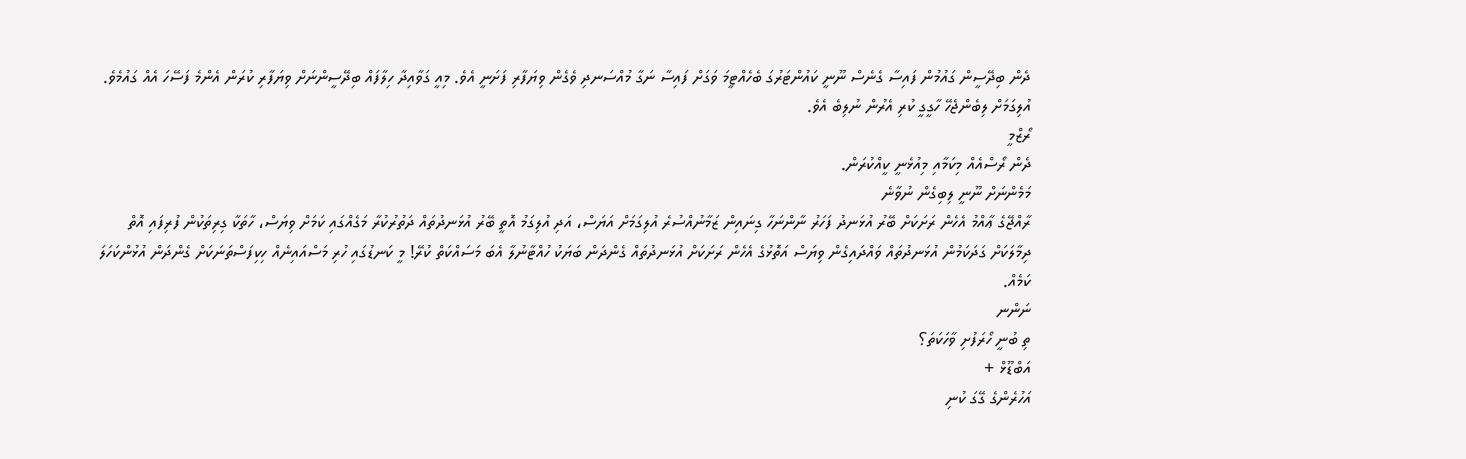ދެން ބިދޭސީން ގައުމުން ފައިސާ ގެނެސް ނޫނީ ކައުންޓަރުގަ ބެހެއްޓީމަ ވަގަށް ފައިސާ ނަގާ މުއްސަނދި ވެގެން ވިޔަފާރި ފަށަނީ އެވެ. މިއީ ގަވާއިދާ ހިލާފައް ބިދޭސީންނަށް ވިޔަފާރި ކުރަން އެންމެ ފަސޭހަ އެއް ގައުމެވެ. އުލިގަމަށް ލިބެންޖެހޭ ހާގީގީ ކުރި އެރުން ނުލިބެ އެވެ.
ރޯޒްމީ
ދެން ރޯސްއެއް މިކަމާއި މިއުޅެނީ ކީއްކުރަން.
މަމެންނަށް ނޫނީ ލިބިގެން ނުވާނެ
ރާއްޖޭގެ ޢާއްމު އެހެން ރަށަކަށް ބޭރު އުޅަނދު ފަހަރު ނާންނަހާ ގިނައިން ޒަމާނުއްސުރެ އުލިގަމަށް އަޔަސް، އަދި އުލިގަމު އޮތީ ބޭރު އުޅަނދުތައް ދަތުރުކުރާ މަގެއްގައި ކަމަށް ވިޔަސް، ހާތަކާ ގިރިތަކުން ފުރިފައި އޮތް ދިމާލަކަށް ގަދަކަމުން އުޅަނދުތައް ވައްދައިގެން ވިޔަސް އަތޮޅުގެ އެހެން ރަށަކަށް އުޅަނދުތައް ގެންދަން ބަޔަކު ހުއްޓާނުލާ އެބަ މަސައްކަތް ކުރޭ! މީ ކަނޑުގައި ހުރި މަސްއައިނެއް ހިކިފަސްތަނަކަށް ގެންދަން އުޅުންކަހަލަ ކަމެއް.
ނަންނ
ތި ބުނީ ހޯރަފުށި ވާހަކަތަ؟
އަބްޑޫޅް +
އަހުރެންގެ ގޭގަ ކުނި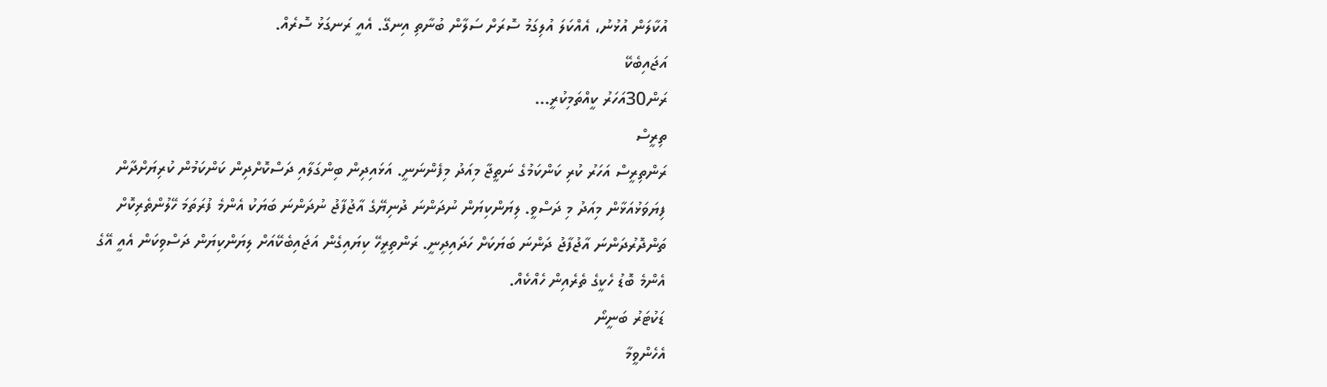އުކާލަން އުޅުނު، އެއްކަލަ އުލިގަމު ސޮރަށް ސަލާން ބުނާތި އިނގޭ. އެއީ ރަނގަޅު ސޮރެއް.
އަޖައިބެކޭ
ރަން30އަހަރު ކީއްތަމިކުރީ...
ތިރީސް
ރަންތިރީސް އަހަރު ކުރި ކަންކަމުގެ ނަތީޖާ މިއަދު މިފެންނަނީ. އަޅައިދިން ބިންގަލާއި ދަސްކޮށްދިން ކަންކަމުން ކުރިޔަށްދާން ފިޔަވަޅުއަޅާން މިއަދު މި ދަސްވީ. ލިޔަންކިޔަން ނުދަންނަ ދުނިޔޭގެ އާޖުފާޖު ނުދަންނަ ބަޔަކު އެންމެ ފުރަތަމަ ހޭލުންތެރިކޮށް ތަންދޮރުދަންނަ އާޖުފާޖު ދަންނަ ބަޔަކަށް ހަދައިދިނީ. ރަންތިރީހޭ ކިޔައިގެން އަޖައިބެކޭއަށް ލިޔަންކިޔަން ދަސްވިކަން އެއީ އޭގެ އެންމެ ބޮޑު ހެކީގެ ތެރެއިން ހެއްކެއް.
ޑަކުޓަރު ބަނީނޯ
އެހެންވީމާ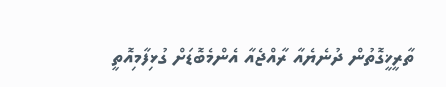ތާރީޚީގޮތުން ދުނެޔެއާ ރާއްޖެއާ އެންމެބޮޑަށް ގުޅިފާމިއޮތީ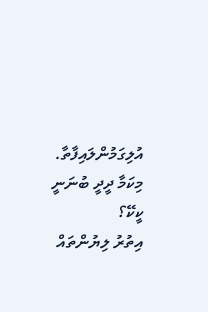އުލިގަމުންލައިފާތާ. މިކަމާ ދީދީ ބުނަނީ ކީކޭ؟
އިތުރު ލިޔުންތައް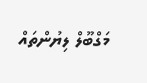މަގްބޫލް ލިޔުންތައް